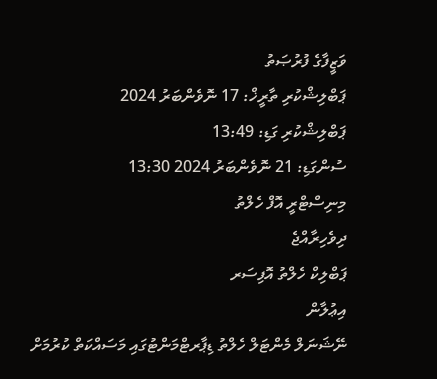ވަޒީފާގެ ފުރުޞަތު
ޕަބްލިޝްކުރި ތާރީޚް: 17 ނޮވެންބަރު 2024
ޕަބްލިޝްކުރި ގަޑި: 13:49
ސުންގަޑި: 21 ނޮވެންބަރު 2024 13:30
މިނިސްޓްރީ އޮފް ހެލްތު
ދިވެހިރާއްޖެ
ޕަބްލިކް ހެލްތު އޮފިސަރ
އިޢުލާން
ނޭޝަނަލް މެންޓަލް ހެލްތު ޑިޕާރޓްމަންޓުގައި މަސައްކަތް ކުރުމަށް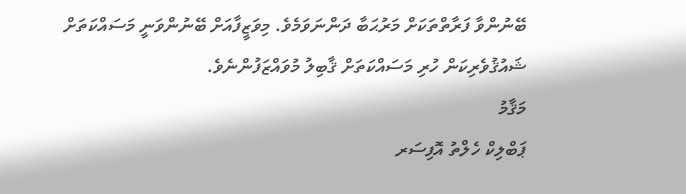ބޭނުންވާ ފަރާތްތަކަށް މަރުޙަބާ ދަންނަވަމެވެ. މިވަޒީފާއަށް ބޭނުންވަނީ މަސައްކަތަށް ޝައުޤުވެރިކަން ހުރި މަސައްކަތަށް ޤާބިލު މުވައްޒަފުންނެވެ.
މަޤާމު
ޕަބްލިކް ހެލްތު އޮފިސަރ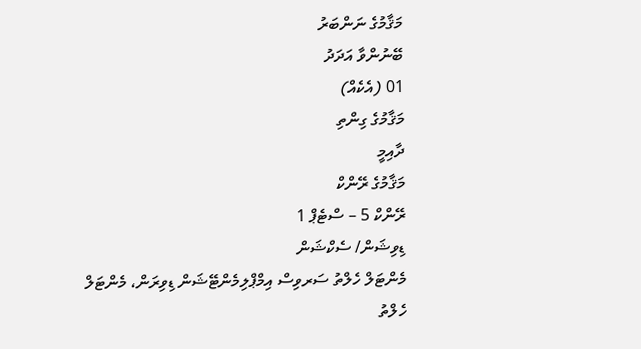މަޤާމުގެ ނަންބަރު
ބޭނުންވާ އަދަދު
01 (އެކެއް)
މަޤާމުގެ ގިންތި
ދާއިމީ
މަޤާމުގެ ރޭންކް
ރޭންކް 5 – ސްޓެޕް 1
ޑިވިޝަން/ ސެކްޝަން
މެންޓަލް ހެލްތު ސަރވިސް އިމްޕްލިމެންޓޭޝަން ޑިވިރަން، މެންޓަލް ހެލްތު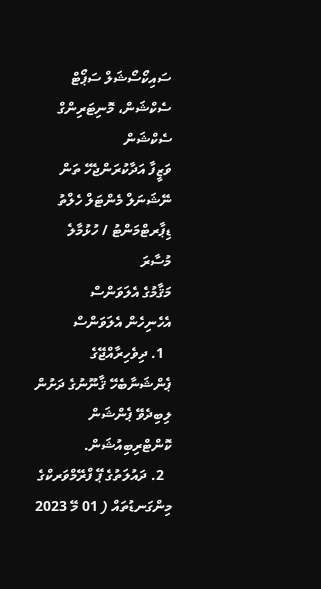ސައިކޯސޯޝަލް ސަޕޯޓް ސެކްޝަން، މޮނިޓަރިންގް ސެކްޝަން
ވަޒީފާ އަދާކުރަންޖެހޭ ތަން
ނޭޝަނަލް މެންޓަލް ހެލްތު ޑިޕާރޓްމަންޓު / ހުޅުމާލެ
މުސާރަ
މަޤާމުގެ އެލަވަންސް
އެހެނިހެން އެލަވަންސް
  1. ދިވެހިރާއްޖޭގެ ޕެންޝަނާބެހޭ ޤާނޫނުގެ ދަށުން ލިބިދެވޭ ޕެންޝަން ކޮންޓްރިބިއުޝަން.
  2. ދައުލަތުގެ ޕޭ ފްރޭމްވަރކްގެ މިންގަނޑުތައް ( 01 މޭ 2023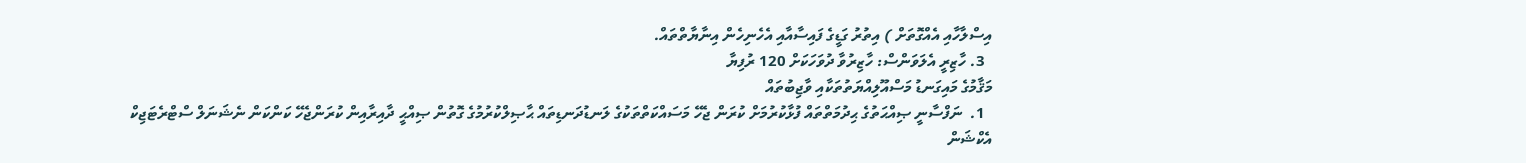އިސްލާހާއި އެއްގޮތަށް ) އިތުރު ގަޑީގެ ފައިސާއާއި އެހެނިހެން އިނާޔާތްތައް.
  3. ހާޒިރީ އެލަވަންސް: ހާޒިރުވާ ދުވަހަކަށް 120 ރުފިޔާ
މަޤާމުގެ މައިގަނޑު މަސްއޫލިއްޔަތުތަކާއި ވާޖިބުތައް
  1.  ނަފްސާނީ ޞިއްޙަތުގެ ޙިދުމަތްތައް ފުޅާކުރުމަށް ކުރަން ޖެހޭ މަސައްކަތްތަކުގެ ލަނޑުދަނޑިތައް ޙާޞިލްކުރުމުގެ ގޮތުން ޞިއްޙީ ދާއިރާއިން ކުރަންޖެހޭ ކަންކަން ނެޝަނަލް ސްޓްރެޓަޖިކް އެކްޝަން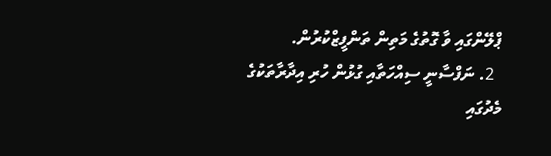ޕްލޭންގައި ވާ ގޮތުގެ މަތިން ތަންފީޒްކުރުން.
  2. ނަފްސާނީ ސިއްހަތާއި ގުޅުން ހުރި އިދާރާތަކުގެ މެދުގައި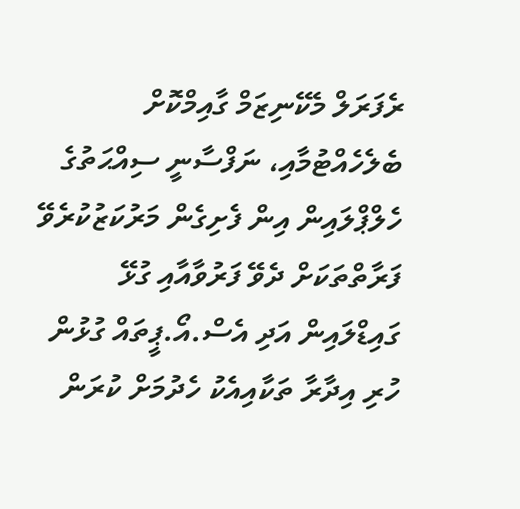ރެފަރަލް މެކޭނިޒަމް ގާއިމްކޮށް ބެލެހެއްޓުމާއި، ނަފްސާނީ ސިއްޙަތުގެ ހެލްޕްލައިން އިން ފެށިގެން މަރުކަޒުކުރެވޭ ފަރާތްތަކަށް ދެވޭ ފަރުވާއާއި ގުޅޭ ގައިޑްލައިން އަދި އެސް.އޯ.ޕީތައް ގުޅުން ހުރި އިދާރާ ތަކާއިއެކު ހެދުމަށް ކުރަން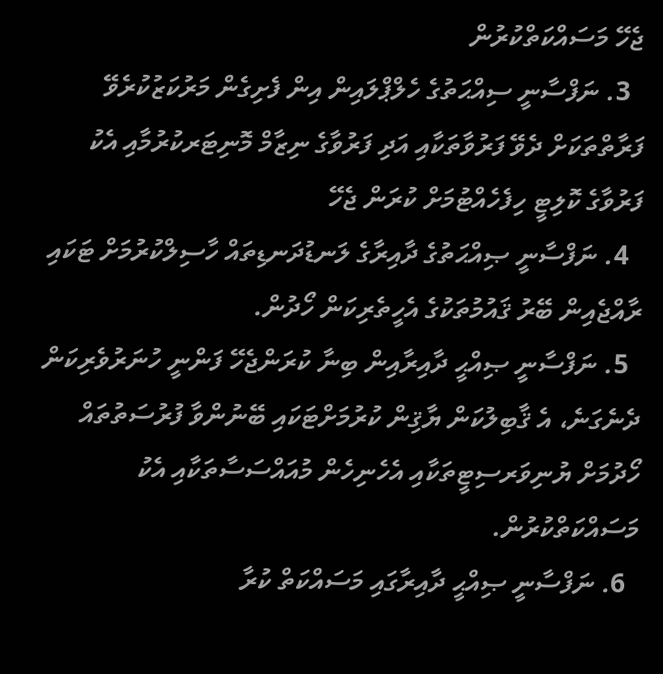ޖެހޭ މަސައްކަތްކުރުން
  3. ނަފްސާނީ ސިއްޙަތުގެ ހެލްޕްލައިން އިން ފެށިގެން މަރުކަޒުކުރެވޭ ފަރާތްތަކަށް ދެވޭ ފަރުވާތަކާއި އަދި ފަރުވާގެ ނިޒާމް މޮނިޓަރކުރުމާއި އެކު ފަރުވާގެ ކޮލިޓީ ހިފެހެއްޓުމަށް ކުރަން ޖެހޭ
  4. ނަފްސާނީ ޞިއްޙަތުގެ ދާއިރާގެ ލަނޑުދަނޑިތައް ހާސިލްކުރުމަށް ޓަކައި ރާއްޖެއިން ބޭރު ޤައުމުތަކުގެ އެހީތެރިކަން ހޯދުން.
  5. ނަފްސާނީ ޞިއްޙީ ދާއިރާއިން ބިނާ ކުރަންޖެހޭ ފަންނީ ހުނަރުވެރިކަން ދެނެގަނެ، އެ ޤާބިލުކަން ޔާޤިން ކުރުމަށްޓަކައި ބޭނުންވާ ފުރުސަތުތައް ހޯދުމަށް ޔުނިވަރސިޓީތަކާއި އެހެނިހެން މުއައްސަސާތަކާއި އެކު މަސައްކަތްކުރުން.
  6. ނަފްސާނީ ޞިއްޙީ ދާއިރާގައި މަސައްކަތް ކުރާ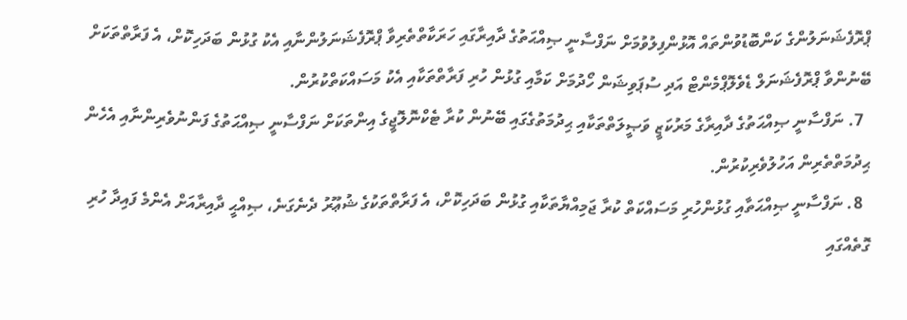ޕްރޮފެޝަނަލުންގެ ކަންބޮޑުވުންތައް އޮޅުންފިލުވުމަށް ނަފްސާނީ ޞިއްޙަތުގެ ދާއިރާގައި ހަރަކާތްތެރިވާ ޕްރޮފެޝަނަލުންނާއި އެކު ގުޅުން ބަދަހިކޮށް، އެ ފަރާތްތަކަށް ބޭނުންވާ ޕްރޮފެޝަނަލް ޑެވެލޮޕްމެންޓް އަދި ސުޕަވިޝަން ހޯދުމަށް ކަމާއި ގުޅުން ހުރި ފަރާތްތަކާއި އެކު މަސައްކަތްކުރުން.
  7. ނަފްސާނީ ޞިއްޙަތުގެ ދާއިރާގެ މަރުކަޒީ ވަޞީލަތްތަކާއި ޙިދުމަތުގެގައި ބޭނުން ކުރާ ޓެކްނޮލޮޖީގެ އިންތަކަށް ނަފްސާނީ ޞިއްޙަތުގެ ފަންނުވެރިންނާއި އެހެން ޙިދުމަތްތެރިން އަހުލުވެރިކުރުން.
  8. ނަފްސާނީ ޞިއްޙަތާއި ގުޅުންހުރި މަސައްކަތް ކުރާ ޖަމިއްޔާތަކާއި ގުޅުން ބަދަހިކޮށް، އެ ފަރާތްތަކުގެ ޝުޢޫރު ދެނެގަނެ، ޞިއްޙީ ދާއިރާއަށް އެންމެ ފައިދާ ހުރި ގޮތެއްގައި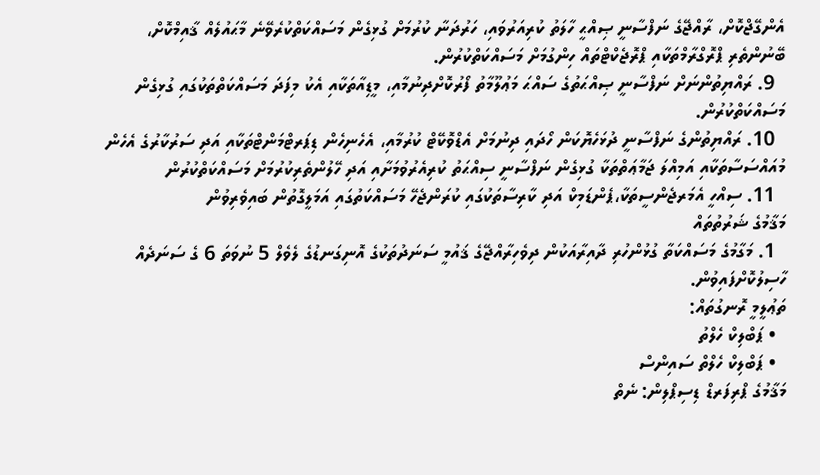އެންގޭޖްކޮށް، ރާއްޖޭގެ ނަފްސާނީ ޞިއްޙީ ހާލަތު ކުރިއަރުވައި، ހަރުދަނާ ކުރުމަށް ގުޅިގެން މަސައްކަތްކުރެވޭނެ މާޙައުލެއް ޤާއިމްކޮށް، ބޭނުންތެރި ޕްރޮގްރާމްތަކާއި ޕްރޮޖެކްޓްތައް ހިންގުމަށް މަސައްކަތްކުރުން.
  9. ރައްޔިތުންނަށް ނަފްސާނީ ޞިއްޙަތުގެ ސައްޙަ މަޢުލޫމާތު ފޯރުކޮށްދިނުމާއި، މީޑިއާތަކާއި އެކު މިފަދަ މަސައްކަތްތަކުގައި ގުޅިގެން މަސައްކަތްކުރުން.
  10. ރައްޔިތުންގެ ނަފްސާނީ ދުޅަހެޔޮކަން ހޯދައި ދިނުމަށް އެޑްވޮކޭޓް ކުރުމާއި، އެހެނިހެން ޑިޕަރޓްމަންޓްތަކާއި އަދި ސަރުކާރުގެ އެހެން މުއައްސަސާތަކާއި އަމިއްލަ ޖަމާޢަތްތަކާ ގުޅިގެން ނަފްސާނީ ސިއްޙަތު ކުރިއެރުވުމަށާއި އަދި ހޭލުންތެރިކުރުމަށް މަސައްކަތްކުރުން
  11. ސިއްހީ އެމަރޖެންސީތަކާ،ޕެންޑަމިކް އަދި ކާރިސާތަކުގައި ކުރަންޖެހޭ މަސައްކަތުގައި އަމަލީގޮތުން ބައިވެރިވުން
މަޤާމުގެ ޝަރުތުތައް
  1. މަގާމުގެ މަސައްކަތާ ގުޅުންހުރި ދާއިރާއަކުން ދިވެހިރާއްޖޭގެ ޤައުމީ ސަނަދުތަކުގެ އޮނިގަނޑުގެ ލެވެލް 5 ނުވަތަ 6 ގެ ސަނަދެއް ހާސިލުކޮށްފައިވުން.
ތަޢުލީމީ ރޮނގުތައް:
  • ޕަބްލިކް ހެލްތު
  • ޕަބްލިކް ހެލްތް ސައިންސް
މަޤާމުގެ ޕްރިފަރޑް ޑިސިޕްލިން: ނެތް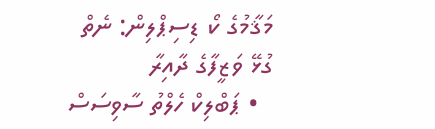މަޤާމުގެ ކޯ ޑިސިޕްލިން: ނެތް
ގުޅޭ ވަޒީފާގެ ދާއިރާ
  • ޕަބްލިކް ހެލްތު ސާވިސަސް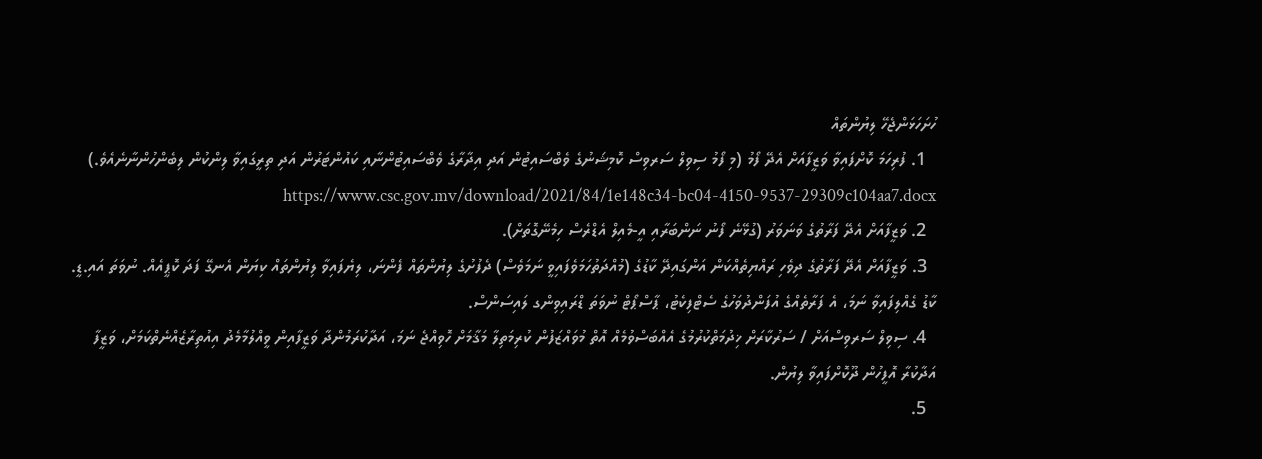ހުށަހަޅަންޖެހޭ ލިޔުންތައް
  1. ފުރިހަމަ ކޮށްފައިވާ ވަޒީފާއަށް އެދޭ ފޯމު (މި ފޯމު ސިވިލް ސަރވިސް ކޮމިޝަނުގެ ވެބްސައިޓުން އަދި އިދާރާގެ ވެބްސައިޓުންނާއި ކައުންޓަރުން އަދި ތިރީގައިވާ ލިންކުން ލިބެންހުންނާނެއެވެ.)  https://www.csc.gov.mv/download/2021/84/1e148c34-bc04-4150-9537-29309c104aa7.docx
  2. ވަޒީފާއަށް އެދޭ ފަރާތުގެ ވަނަވަރު (ގުޅޭނެ ފޯނު ނަންބަރާއި އީ-މެއިލް އެޑްރެސް ހިމެނޭގޮތަށް).
  3. ވަޒީފާއަށް އެދޭ ފަރާތުގެ ދިވެހި ރައްޔިތެއްކަން އަންގައިދޭ ކާޑުގެ (މުއްދަތުހަމަވެފައިވީ ނަމަވެސް) ދެފުށުގެ ލިޔުންތައް ފެންނަ، ލިޔެފައިވާ ލިޔުންތައް ކިޔަން އެނގޭ ފަދަ ކޮޕީއެއް. ނުވަތަ އައި.ޑީ. ކާޑު ގެއްލިފައިވާ ނަމަ، އެ ފަރާތެއްގެ އުފަންދުވަހުގެ ސެޓްފިކެޓު، ޕާސްޕޯޓް ނުވަތަ ޑްރައިވިންގ ލައިސަންސް.
  4. ސިވިލް ސަރވިސްއަށް / ސަރުކާރަށް ޚިދުމަތްކުރުމުގެ އެއްބަސްވުމެއް އޮތް މުވައްޒަފުން ކުރިމަތިލާ މަޤާމަށް ހޮވިއްޖެ ނަމަ، އަދާކުރަމުންދާ ވަޒީފާއިން ވީއްލުމާމެދު އިއުތިރާޒެއްނެތްކަމަށް، ވަޒީފާ އަދާކުރާ އޮފީހުން ދޫކޮށްފައިވާ ލިޔުން.
  5.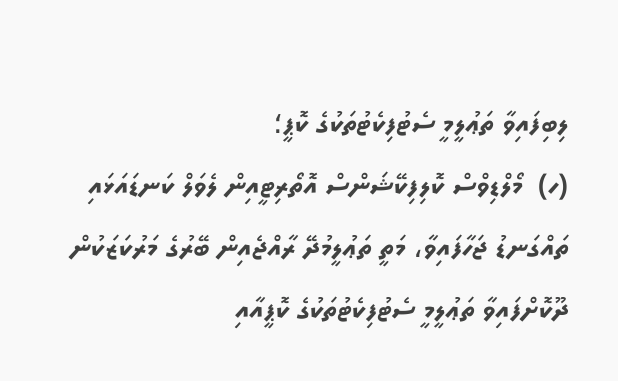ލިބިފައިވާ ތަޢުލީމީ ސެޓުފިކެޓުތަކުގެ ކޮޕީ؛
(ހ)  މޯލްޑިވްސް ކޮލިފިކޭޝަންސް އޮތޯރިޓީއިން ލެވަލް ކަނޑައަޅައި ތައްގަނޑު ޖަހާފައިވާ، މަތީ ތަޢުލީމުދޭ ރާއްޖެއިން ބޭރުގެ މަރުކަޒަކުން ދޫކޮށްފައިވާ ތަޢުލީމީ ސެޓުފިކެޓުތަކުގެ ކޮޕީއާއި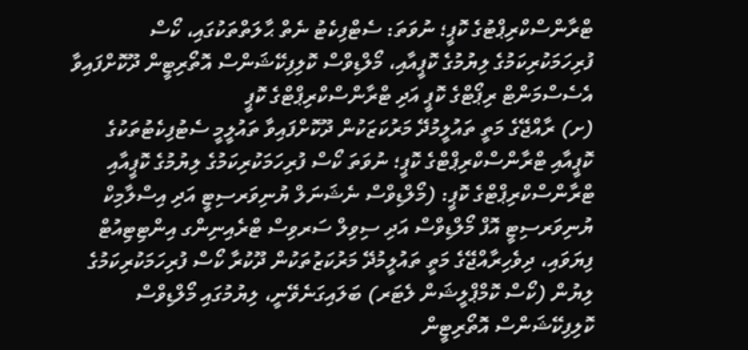ޓްރާންސްކްރިޕްޓުގެ ކޮޕީ؛ ނުވަތަ: ސެޓްފިކެޓު ނެތް ޙާލަތްތަކުގައި، ކޯސް ފުރިހަމަކުރިކަމުގެ ލިޔުމުގެ ކޮޕީއާއި، މޯލްޑިވްސް ކޮލިފިކޭޝަންސް އޮތޯރިޓީން ދޫކޮށްފައިވާ އެސެސްމަންޓް ރިޕޯޓްގެ ކޮޕީ އަދި ޓްރާންސްކްރިޕްޓްގެ ކޮޕީ
(ށ) ރާއްޖޭގެ މަތީ ތައުލީމުދޭ މަރުކަޒަކުން ދޫކޮށްފައިވާ ތައުލީމީ ސެޓުފިކެޓުތަކުގެ ކޮޕީއާއި ޓްރާންސްކްރިޕްޓްގެ ކޮޕީ؛ ނުވަތަ ކޯސް ފުރިހަމަކުރިކަމުގެ ލިޔުމުގެ ކޮޕީއާއި ޓްރާންސްކްރިޕްޓްގެ ކޮޕީ: (މޯލްޑިވްސް ނެޝަނަލް ޔުނިވަރސިޓީ އަދި އިސްލާމިކް ޔުނިވަރސިޓީ އޮފް މޯލްޑިވްސް އަދި ސިވިލް ސަރވިސް ޓްރެއިނިންގ އިންޓިޓިއުޓް ފިޔަވައި، ދިވެހިރާއްޖޭގެ މަތީ ތައުލީމުދޭ މަރުކަޒުތަކުން ދޫކުރާ ކޯސް ފުރިހަމަކުރިކަމުގެ ލިޔުން (ކޯސް ކޮމްޕްލީޝަން ލެޓަރ) ބަލައިގަނެވޭނީ، ލިޔުމުގައި މޯލްޑިވްސް ކޮލިފިކޭޝަންސް އޮތޯރިޓީން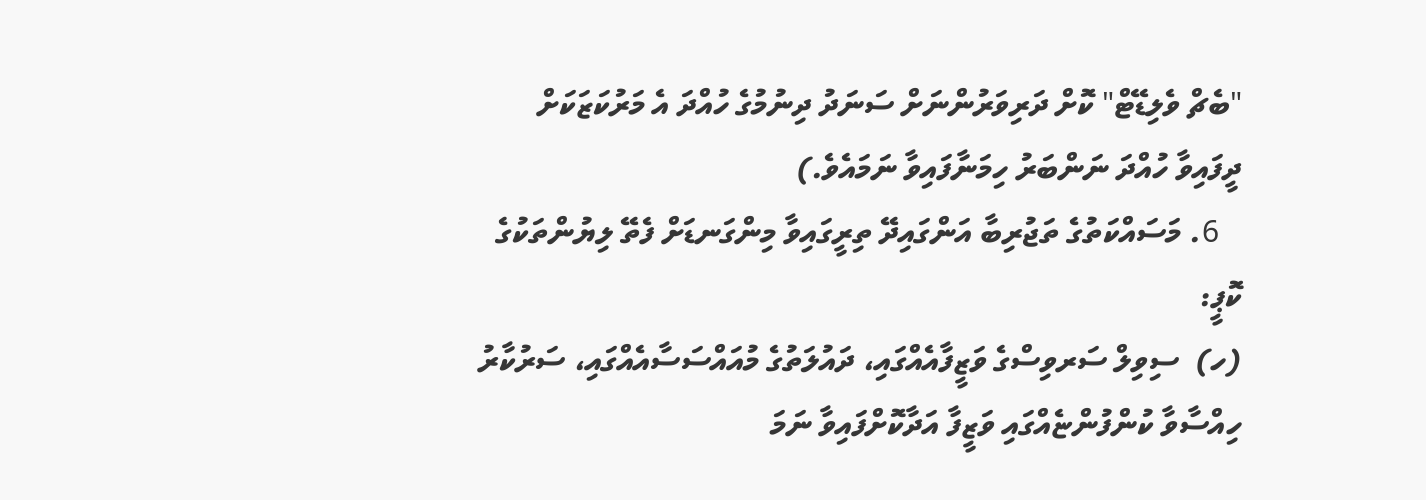"ބެޗް ވެލިޑޭޓް" ކޮށް ދަރިވަރުންނަށް ސަނަދު ދިނުމުގެ ހުއްދަ އެ މަރުކަޒަކަށް ދީފައިވާ ހުއްދަ ނަންބަރު ހިމަނާފައިވާ ނަމައެވެ.)
   6. މަސައްކަތުގެ ތަޖުރިބާ އަންގައިދޭ ތިރީގައިވާ މިންގަނޑަށް ފެތޭ ލިޔުންތަކުގެ ކޮޕީ:
(ހ)  ސިވިލް ސަރވިސްގެ ވަޒީފާއެއްގައި، ދައުލަތުގެ މުއައްސަސާއެއްގައި، ސަރުކާރު ހިއްސާވާ ކުންފުންޏެއްގައި ވަޒީފާ އަދާކޮށްފައިވާ ނަމަ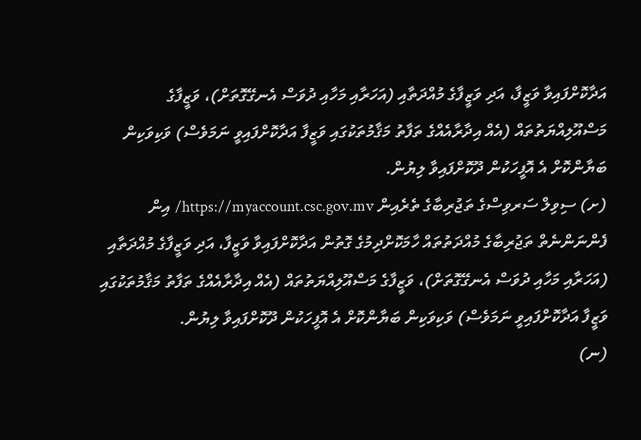އަދާކޮށްފައިވާ ވަޒީފާ، އަދި ވަޒީފާގެ މުއްދަތާއި (އަހަރާއި މަހާއި ދުވަސް އެނގޭގޮތަށް)، ވަޒީފާގެ މަސްއޫލިއްޔަތުތައް (އެއް އިދާރާއެއްގެ ތަފާތު މަޤާމުތަކުގައި ވަޒީފާ އަދާކޮށްފައިވީ ނަމަވެސް) ވަކިވަކިން ބަޔާންކޮށް އެ އޮފީހަކުން ދޫކޮށްފައިވާ ލިޔުން.
(ށ) ސިވިލް ސަރވިސްގެ ތަޖުރިބާގެ ތެރެއިން https://myaccount.csc.gov.mv/ އިން ފެންނަންނެތް ތަޖުރިބާގެ މުއްދަތުތައް ހާމަކޮށްދިމުގެ ގޮތުން އަދާކޮށްފައިވާ ވަޒީފާ، އަދި ވަޒީފާގެ މުއްދަތާއި (އަހަރާއި މަހާއި ދުވަސް އެނގޭގޮތަށް)، ވަޒީފާގެ މަސްއޫލިއްޔަތުތައް (އެއް އިދާރާއެއްގެ ތަފާތު މަޤާމުތަކުގައި ވަޒީފާ އަދާކޮށްފައިވީ ނަމަވެސް) ވަކިވަކިން ބަޔާންކޮށް އެ އޮފީހަކުން ދޫކޮށްފައިވާ ލިޔުން.
(ނ)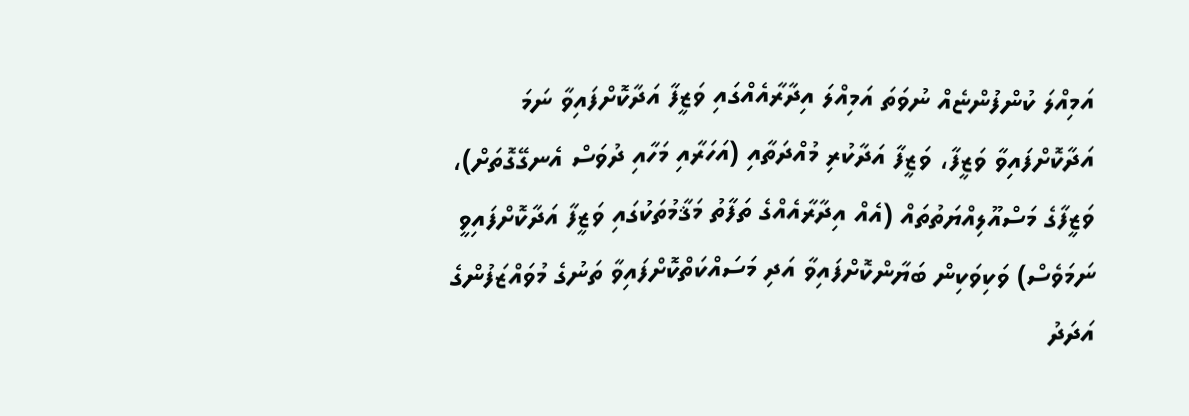އަމިއްލަ ކުންފުންޏެއް ނުވަތަ އަމިއްލަ އިދާރާއެއްގައި ވަޒީފާ އަދާކޮށްފައިވާ ނަމަ އަދާކޮށްފައިވާ ވަޒީފާ، ވަޒީފާ އަދާކުރި މުއްދަތާއި (އަހަރާއި މަހާއި ދުވަސް އެނގޭގޮތަށް)، ވަޒީފާގެ މަސްއޫލިއްޔަތުތައް (އެއް އިދާރާއެއްގެ ތަފާތު މަޤާމުތަކުގައި ވަޒީފާ އަދާކޮށްފައިވީ ނަމަވެސް) ވަކިވަކިން ބަޔާންކޮށްފައިވާ އަދި މަސައްކަތްކޮށްފައިވާ ތަނުގެ މުވައްޒަފުންގެ އަދަދު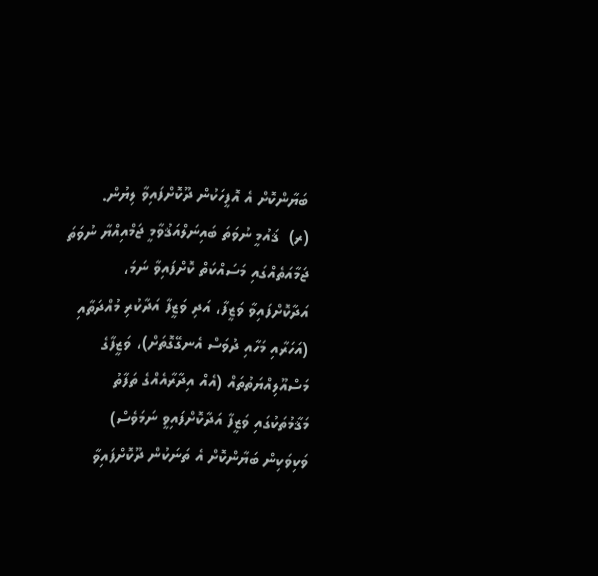ބަޔާންކޮށް އެ އޮފީހަކުން ދޫކޮށްފައިވާ ލިޔުން.
(ރ)  ޤައުމީ ނުވަތަ ބައިނަލްއަޤުވާމީ ޖަމްއިއްޔާ ނުވަތަ ޖަމާއަތެއްގައި މަސައްކަތް ކޮށްފައިވާ ނަމަ، އަދާކޮށްފައިވާ ވަޒީފާ، އަދި ވަޒީފާ އަދާކުރި މުއްދަތާއި (އަހަރާއި މަހާއި ދުވަސް އެނގޭގޮތަށް)، ވަޒީފާގެ މަސްއޫލިއްޔަތުތައް (އެއް އިދާރާއެއްގެ ތަފާތު މަޤާމުތަކުގައި ވަޒީފާ އަދާކޮށްފައިވީ ނަމަވެސް) ވަކިވަކިން ބަޔާންކޮށް އެ ތަނަކުން ދޫކޮށްފައިވާ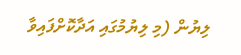ލިޔުން (މި ލިޔުމުގައި އަދާކޮށްފައިވާ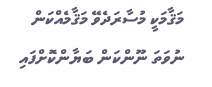މަޤާމަކީ މުސާރަދެވޭ މަޤާމެއްކަން ނުވަތަ ނޫންކަން ބަޔާންކޮށްފައި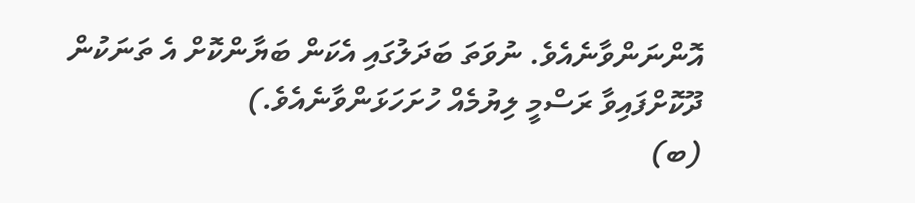އޮންނަންވާނެއެވެ. ނުވަތަ ބަދަލުގައި އެކަން ބަޔާންކޮށް އެ ތަނަކުން ދޫކޮށްފައިވާ ރަސްމީ ލިޔުމެއް ހުށަހަޅަންވާނެއެވެ.)
(ބ)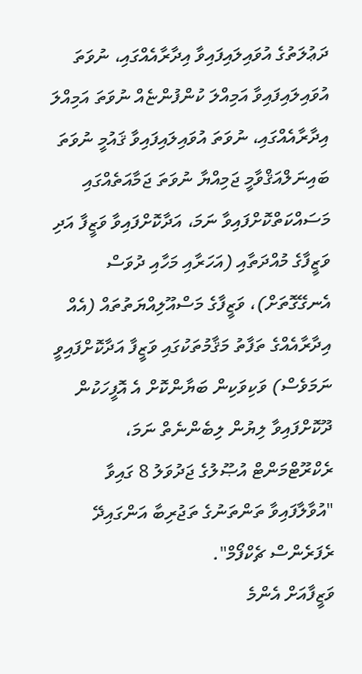ދަޢުލަތުގެ އުވައިލައިފައިވާ އިދާރާއެއްގައި، ނުވަތަ އުވައިލައިފައިވާ އަމިއްލަ ކުންފުންޏެއް ނުވަތަ އަމިއްލަ އިދާރާއެއްގައި، ނުވަތަ އުވައިލައިފައިވާ ޤައުމީ ނުވަތަ ބައިނަލްއަޤްވާމީ ޖަމިއްޔާ ނުވަތަ ޖަމާއަތެއްގައި މަސައްކަތްކޮށްފައިވާ ނަމަ، އަދާކޮށްފައިވާ ވަޒީފާ އަދި ވަޒީފާގެ މުއްދަތާއި (އަހަރާއި މަހާއި ދުވަސް އެނގޭގޮތަށް)، ވަޒީފާގެ މަސްއޫލިއްޔަތުތައް (އެއް އިދާރާއެއްގެ ތަފާތު މަޤާމުތަކުގައި ވަޒީފާ އަދާކޮށްފައިވީ ނަމަވެސް) ވަކިވަކިން ބަޔާންކޮށް އެ އޮފީހަކުން ދޫކޮށްފައިވާ ލިޔުން ލިބެންނެތް ނަމަ، ރެކްރޫޓްމަންޓް އުޞޫލުގެ ޖަދުވަލު 8 ގައިވާ "އުވާލާފައިވާ ތަންތަނުގެ ތަޖުރިބާ އަންގައިދޭ ރެފަރެންސް ޗެކްފޯމް".
ވަޒީފާއަށް އެންމެ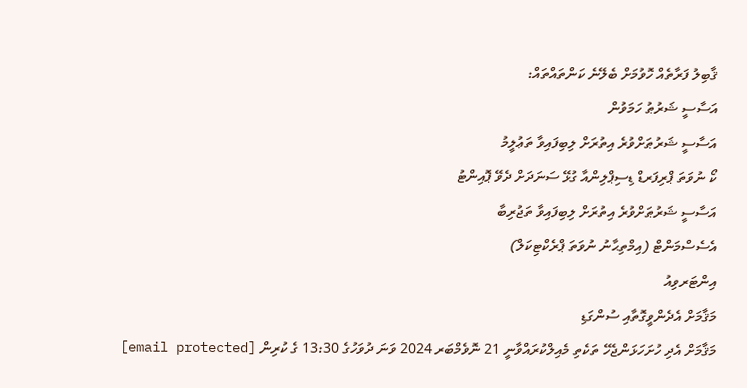ޤާބިލު ފަރާތެއް ހޮވުމަށް ބެލޭނެ ކަންތައްތައް:
އަސާސީ ޝަރުޠު ހަމަވުން
އަސާސީ ޝަރުޠަށްވުރެ އިތުރަށް ލިބިފައިވާ ތަޢުލީމު
ކޯ ނުވަތަ ޕްރިފަރޑް ޑިސިޕްލިންއާ ގުޅޭ ސަނަދަށް ދެވޭ ޕޮއިންޓު
އަސާސީ ޝަރުޠަށްވުރެ އިތުރަށް ލިބިފައިވާ ތަޖުރިބާ
އެސެސްމަންޓް (އިމްތިޙާނު ނުވަތަ ޕްރެކްޓިކަލް)
އިންޓަރވިއު
މަޤާމަށް އެދެންވީގޮތާއި ސުންގަޑި
މަޤާމަށް އެދި ހުށަހަޅަންޖެހޭ ތަކެތި މެއިލްކުރައްވާނީ 21 ނޮވެމްބަރ 2024 ވަނަ ދުވަހުގެ 13:30 ގެ ކުރިން [email protected]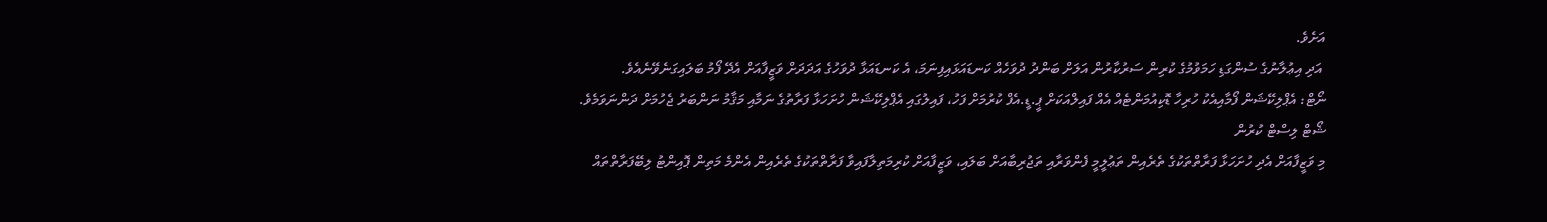އަށެވެ.
 އަދި އިޢުލާނުގެ ސުންގަޑި ހަމަވުމުގެ ކުރިން ސަރުކާރުން އަލަށް ބަންދު ދުވަހެއް ކަނޑައަޅައިފިނަމަ، އެ ކަނޑައަޅާ ދުވަހުގެ އަދަދަށް ވަޒީފާއަށް އެދޭ ފޯމު ބަލައިގަނެވޭނެއެވެ.
ނޯޓް: އެޕްލިކޭޝަން ފޯމާއިއެކު ހުރިހާ ޑޮކިއުމަންޓެއް އެއް ފައިލްއަކަށް ޕީ.ޑީ.އެފް ކުރުމަށް ފަހު، ފައިލުގައި އެޕްލިކޭޝަން ހުށަހަޅާ ފަރާތުގެ ނަމާއި މަޤާމު ނަންބަރު ޖެހުމަށް ދަންނަވަމެވެ.
ޝޯޓް ލިސްޓް ކުރުން
މި ވަޒީފާއަށް އެދި ހުށަހަޅާ ފަރާތްތަކުގެ ތެރެއިން ތަޢުލީމީ ފެންވަރާއި ތަޖުރިބާއަށް ބަލައި، ވަޒީފާއަށް ކުރިމަތިލާފައިވާ ފަރާތްތަކުގެ ތެރެއިން އެންމެ މަތިން ޕޮއިންޓު ލިބޭފަރާތްތައް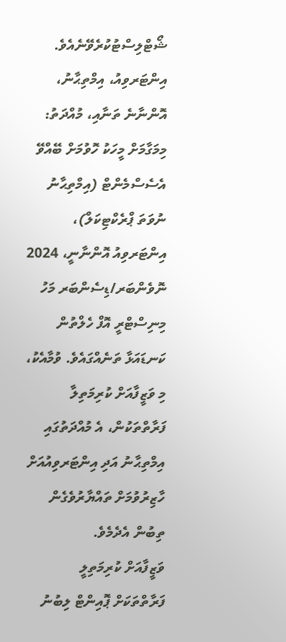ޝޯޓްލިސްޓުކުރެވޭނެއެވެ.
އިންޓަރވިއު، އިމްތިޙާނު، އޮންނާނެ ތަނާއި، މުއްދަތު:
މިމަގާމަށް މީހަކު ހޮވުމަށް ބޭއްވޭ އެސެސްމެންޓް (އިމްތިޙާނު ނުވަތަ ޕްރެކްޓިކަލް)، އިންޓަރވިއު އޮންނާނީ، 2024 ނޮވެންބަރ/ޑިސެންބަރ މަހު މިނިސްޓްރީ އޮފް ހެލްތުން ކަނޑައަޅާ ތަނެއްގައެވެ. ވުމާއެކު، މި ވަޒީފާއަށް ކުރިމަތިލާ ފަރާތްތަކުން، އެ މުއްދަތުގައި  އިމްތިޙާނު އަދި އިންޓަރވިއުއަށް ހާޒިރުވުމަށް ތައްޔާރުވެގެން ތިބުން އެދެމެވެ.
ވަޒީފާއަށް ކުރިމަތިލީ
ފަރާތްތަކަށް ޕޮއިންޓް ލިބުނު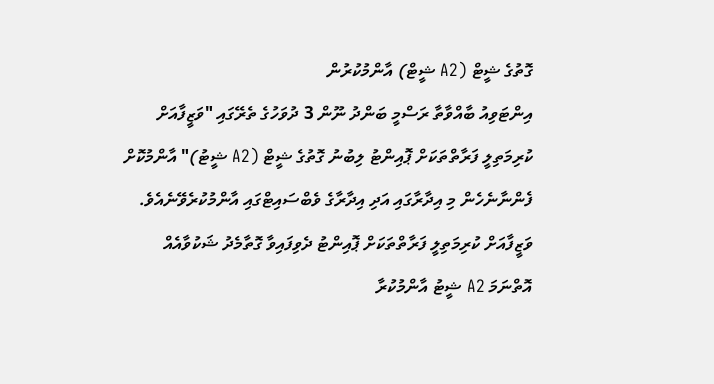ގޮތުގެ ޝީޓް (A2 ޝީޓް) އާންމުކުރުން
އިންޓަވިއު ބާއްވާތާ ރަސްމީ ބަންދު ނޫން 3 ދުވަހުގެ ތެރޭގައި "ވަޒީފާއަށް ކުރިމަތިލީ ފަރާތްތަކަށް ޕޮއިންޓު ލިބުނު ގޮތުގެ ޝީޓް (A2 ޝީޓު)" އާންމުކޮށް ފެންނާނެހެން މި އިދާރާގައި އަދި އިދާރާގެ ވެބްސައިޓްގައި އާންމުކުރެވޭނެއެވެ. ވަޒީފާއަށް ކުރިމަތިލީ ފަރާތްތަކަށް ޕޮއިންޓު ދެވިފައިވާ ގޮތާމެދު ޝަކުވާއެއް އޮތްނަމަ A2 ޝީޓު އާންމުކުރާ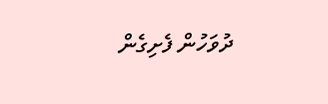ދުވަހުން ފެށިގެން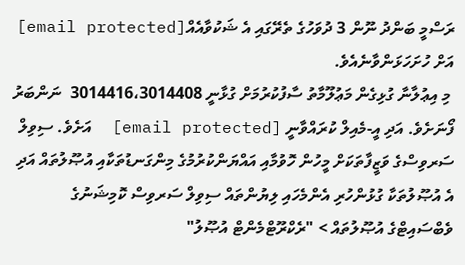ރަސްމީ ބަންދު ނޫން 3 ދުވަހުގެ ތެރޭގައި އެ ޝަކުވާއެއް[email protected]   އަށް ހުށަހަޅަންވާނެއެވެ.
 މި އިޢުލާނާ ގުޅިގެން މަޢުލޫމާތު ސާފުކުރުމަށް ގުޅާނީ 3014416،3014408  ނަންބަރު ފޯނަށެވެ. އަދި އީ-މެއިލް ކުރައްވާނީ [email protected]  އަށެވެ. ސިވިލް ސަރވިސްގެ ވަޒީފާތަކަށް މީހުން ހޮވުމާއި އައްޔަންކުރުމުގެ މިންގަނޑުތަކާއި އުޞޫލުތައް އަދި އެ އުޞޫލުތަކާ ގުޅުންހުރި އެންމެހައި ލިޔުންތައް ސިވިލް ސަރވިސް ކޮމިޝަނުގެ ވެބްސައިޓްގެ އުޞޫލުތައް > "ރެކްރޫޓްމެންޓް އުޞޫލު"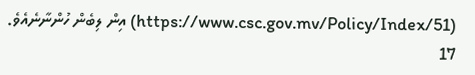(https://www.csc.gov.mv/Policy/Index/51) އިން ލިބެން ހުންނާނެއެވެ.
17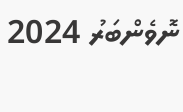ނޮވެންބަރު 2024